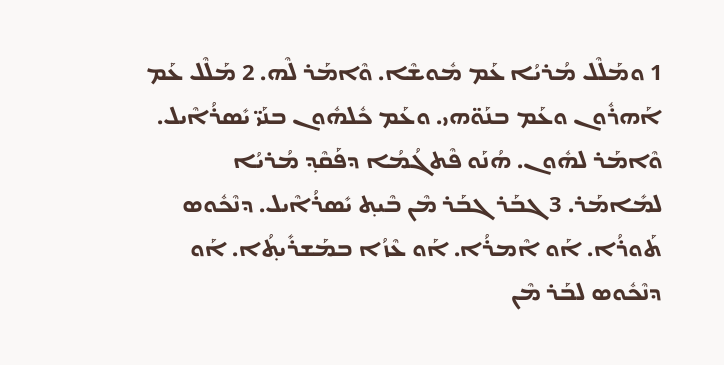1 ܘܡܰܠܶܠ ܡܳܪܝܳܐ ܥܰܡ ܡܽܘܫܶܐ. ܘܶܐܡܰܪ ܠܶܗ. 2 ܡܰܠܶܠ ܥܰܡ ܐܰܗܪܽܘܢ ܘܥܰܡ ܒܢܰܘ̈ܗܝ. ܘܥܰܡ ܟܽܠܗܽܘܢ ܒܢܰܝ̈ ܝܺܣܪܳܐܶܝܠ. ܘܶܐܡܰܪ ܠܗܽܘܢ. ܗܳܢܰܘ ܦܶܬܓܳܡܳܐ ܕܦܰܩܶܕ݂ ܡܳܪܝܳܐ ܠܡܺܐܡܰܪ. 3 ܓܒܰܪ ܓܒܰܪ ܡܶܢ ܒܶܝܬ݂ ܝܺܣܪܳܐܶܝܠ. ܕܢܶܟܽܘܣ ܬܰܘܪܳܐ. ܐܰܘ ܐܶܡܪܳܐ. ܐܰܘ ܥܶܙܳܐ ܒܡܰܫܪܺܝܬ݂ܳܐ. ܐܰܘ ܕܢܶܟܽܘܣ ܠܒܰܪ ܡܶܢ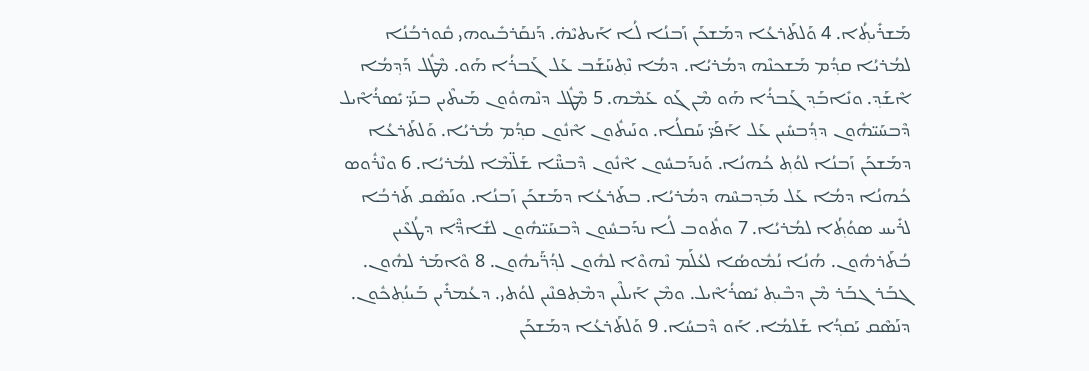ܡܰܫܪܺܝܬ݂ܳܐ. 4 ܘܰܠܬܰܪܥܳܐ ܕܡܰܫܟܰܢ ܙܰܒܢܳܐ ܠܳܐ ܐܰܝܬܝܶܗ̇. ܕܰܢܩܰܪܒܺܝܘܗܝ ܩܽܘܪܒܳܢܳܐ ܠܡܳܪܝܳܐ ܩܕ݂ܳܡ ܡܰܫܟܢܶܗ ܕܡܳܪܝܳܐ. ܕܡܳܐ ܢܶܬ݂ܚܰܫܰܒ ܥܰܠ ܓܰܒܪܳܐ ܗܰܘ. ܡܶܛܽܠ ܕܰܕ݂ܡܳܐ ܐܶܫܰܕ݂. ܘܢܺܐܒܰܕ݂ ܓܰܒܪܳܐ ܗܰܘ ܡܶܢ ܓܰܘ ܥܰܡܶܗ. 5 ܡܶܛܽܠ ܕܢܶܗܘܽܘܢ ܡܰܝܬܶܝܢ ܒܢܰܝ̈ ܝܺܣܪܳܐܶܝܠ ܕܶܒܚܰܝ̈ܗܽܘܢ ܕܕ݂ܳܒܚܺܝܢ ܥܰܠ ܐܰܦܰܝ̈ ܚܰܩܠܳܐ. ܘܢܰܝܬܽܘܢ ܐܶܢܽܘܢ ܩܕ݂ܳܡ ܡܳܪܝܳܐ. ܘܰܠܬܰܪܥܳܐ ܕܡܰܫܟܰܢ ܙܰܒܢܳܐ ܠܘܳܬ݂ ܟܳܗܢܳܐ. ܘܰܢܕܰܒܚܽܘܢ ܐܶܢܽܘܢ ܕܶܒܚ̈ܶܐ ܫܰܠ̈ܡܶܐ ܠܡܳܪܝܳܐ. 6 ܘܢܶܪܽܘܣ ܟܳܗܢܳܐ ܕܡܳܐ ܥܰܠ ܡܰܕ݂ܒܚܶܗ ܕܡܳܪܝܳܐ. ܒܬܰܪܥܳܐ ܕܡܰܫܟܰܢ ܙܰܒܢܳܐ. ܘܢܰܣܶܩ ܬܰܪܒܳܐ ܠܪܺܝܚ ܣܘܳܬ݂ܳܐ ܠܡܳܪܝܳܐ. 7 ܘܬܽܘܒ ܠܳܐ ܢܕܰܒܚܽܘܢ ܕܶܒܚܰܝ̈ܗܽܘܢ ܠܫܺܐܕ̈ܶܐ ܕܛܳܥܶܝܢ ܒܳܬܰܪܗܽܘܢ. ܗܳܢܳܐ ܢܳܡܽܘܣܳܐ ܠܥܳܠܰܡ ܢܶܗܘܶܐ ܠܗܽܘܢ ܠܕ݂ܳܖ̈ܰܝܗܽܘܢ. 8 ܘܶܐܡܰܪ ܠܗܽܘܢ. ܓܒܰܪ ܓܒܰܪ ܡܶܢ ܕܒܶܝܬ݂ ܝܺܣܪܳܐܶܝܠ. ܘܡܶܢ ܐܰܝܠܶܝܢ ܕܡܶܬ݂ܦܢܶܝܢ ܠܘܳܬܝ. ܕܥܳܡܪܺܝܢ ܒܰܝܢܳܬ݂ܟܽܘܢ. ܕܢܰܣܶܩ ܝܰܩܕ݂ܳܐ ܫܰܠܡܳܐ. ܐܰܘ ܕܶܒܚܳܐ. 9 ܘܰܠܬܰܪܥܳܐ ܕܡܰܫܟܰܢ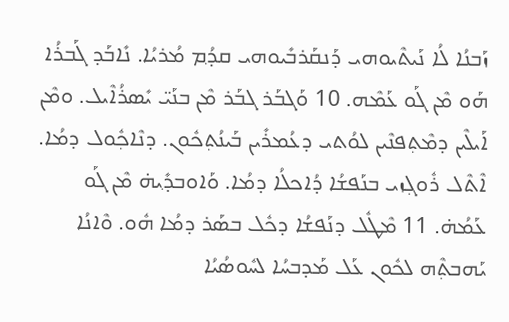ܙܰܒܢܳܐ ܠܳܐ ܢܰܝܬܶܝܘܗܝ ܕܰܢܩܰܪܒܺܝܘܗܝ ܩܕ݂ܳܡ ܡܳܪܝܳܐ. ܢܺܐܒܰܕ ܓܰܒܪܳܐ ܗܰܘ ܡܶܢ ܓܰܘ ܥܰܡܶܗ. 10 ܘܰܓܒܰܪ ܓܒܰܪ ܡܶܢ ܒܢܰܝ̈ ܝܺܣܪܳܐܶܝܠ. ܘܡܶܢ ܐܰܝܠܶܝܢ ܕܡܶܬ݂ܦܢܶܝܢ ܠܘܳܬܝ ܕܥܳܡܪܺܝܢ ܒܰܝܢܳܬ݂ܟܽܘܢ. ܕܢܶܐܟ݂ܽܘܠ ܕܡܳܐ. ܐܶܬܶܠ ܪܽܘܓ݂ܙܝ ܒܢܰܦܫܳܐ ܕܳܐܟܠܳܐ ܕܡܳܐ. ܘܰܐܘܒܕ݂ܺܝܗ̇ ܡܶܢ ܓܰܘ ܥܰܡܳܗ̇. 11 ܡܶܛܽܠ ܕܢܰܦܫܳܐ ܕܟܽܠ ܒܣܰܪ ܕܡܳܐ ܗܽܘ. ܘܶܐܢܳܐ ܝܰܗܒܬ݂ܶܗ ܠܟܽܘܢ ܥܰܠ ܡܰܕܒܚܳܐ ܠܚܽܘܣܳܝܳܐ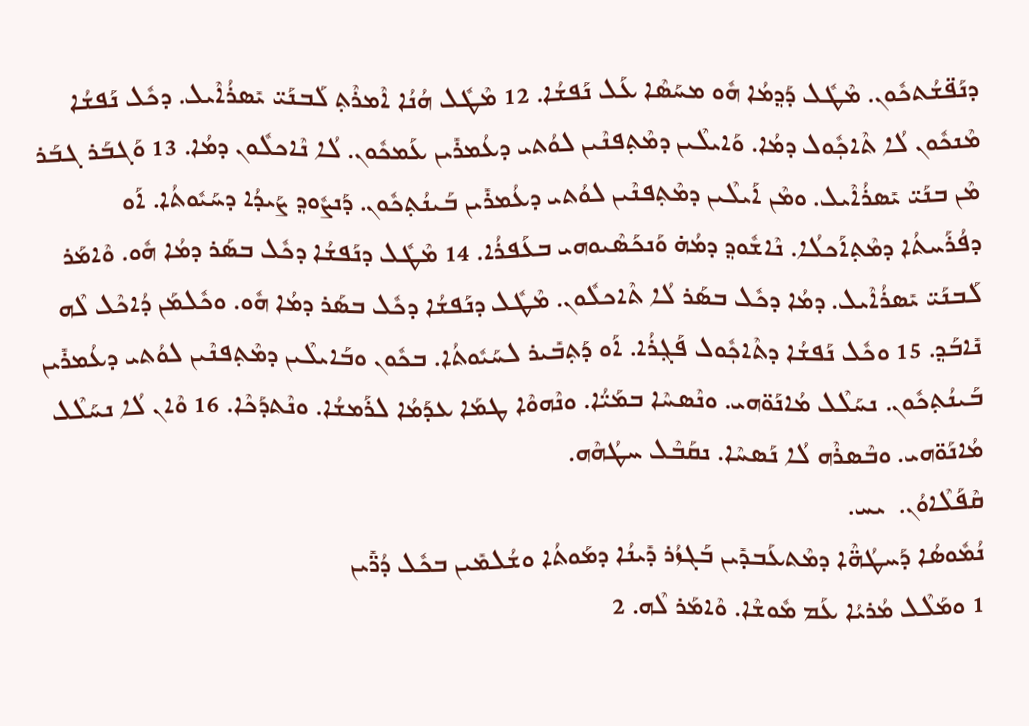ܕܢܰܦ̈ܫܳܬܟܽܘܢ. ܡܶܛܽܠ ܕܰܕ݂ܡܳܐ ܗܽܘ ܡܚܰܣܶܐ ܥܰܠ ܢܰܦܫܳܐ. 12 ܡܶܛܽܠ ܗܳܢܳܐ ܐܶܡܪܶܬ݂ ܠܰܒܢܰܝ̈ ܝܺܣܪܳܐܶܝܠ. ܕܟܽܠ ܢܰܦܫܳܐ ܡܶܢܟܽܘܢ ܠܳܐ ܬܶܐܟ݂ܽܘܠ ܕܡܳܐ. ܘܰܐܝܠܶܝܢ ܕܡܶܬ݂ܦܢܶܝܢ ܠܘܳܬܝ ܕܥܳܡܪܺܝܢ ܥܰܡܟܽܘܢ. ܠܳܐ ܢܶܐܟܠܽܘܢ ܕܡܳܐ. 13 ܘܰܓܒܰܪ ܓܒܰܪ ܡܶܢ ܒܢܰܝ̈ ܝܺܣܪܳܐܶܝܠ. ܘܡܶܢ ܐܰܝܠܶܝܢ ܕܡܶܬ݂ܦܢܶܝܢ ܠܘܳܬܝ ܕܥܳܡܪܺܝܢ ܒܰܝܢܳܬ݂ܟܽܘܢ. ܕܰܢܨܽܘܕ݂ ܨܰܝܕܳܐ ܕܚܰܝܽܘܬܳܐ. ܐܰܘ ܕܦܳܪܰܚܬܳܐ ܕܡܶܬ݂ܐܰܟܠܳܐ. ܢܶܐܫܽܘܕ݂ ܕܡܳܗ̇ ܘܰܢܟܰܣܶܝܘܗܝ ܒܥܰܦܪܳܐ. 14 ܡܶܛܽܠ ܕܢܰܦܫܳܐ ܕܟܽܠ ܒܣܰܪ ܕܡܳܐ ܗܽܘ. ܘܶܐܡܰܪ ܠܰܒܢܰܝ̈ ܝܺܣܪܳܐܶܝܠ. ܕܡܳܐ ܕܟܽܠ ܒܣܰܪ ܠܳܐ ܬܶܐܟܠܽܘܢ. ܡܶܛܽܠ ܕܢܰܦܫܳܐ ܕܟܽܠ ܒܣܰܪ ܕܡܳܐ ܗܽܘ. ܘܟܽܠܡܰܢ ܕܳܐܟܶܠ ܠܶܗ ܢܺܐܒܰܕ݂. 15 ܘܟܽܠ ܢܰܦܫܳܐ ܕܬܶܐܟ݂ܽܘܠ ܦܰܓ݂ܪܳܐ. ܐܰܘ ܕܰܬ݂ܒܺܝܪ ܠܚܰܝܽܘܬܳܐ. ܒܟܽܘܢ ܘܒܰܐܝܠܶܝܢ ܕܡܶܬ݂ܦܢܶܝܢ ܠܘܳܬܝ ܕܥܳܡܪܺܝܢ ܒܰܝܢܳܬ݂ܟܽܘܢ. ܢܚܰܠܶܠ ܡܳܐܢܰܘ̈ܗܝ. ܘܢܶܣܚܶܐ ܒܡܰܝ̈ܳܐ. ܘܢܶܗܘܶܐ ܛܡܰܐ ܥܕܰܡܳܐ ܠܪܰܡܫܳܐ. ܘܢܶܬܕܰܟܶܐ. 16 ܘܶܐܢ ܠܳܐ ܢܚܰܠܶܠ ܡܳܐܢܰܘ̈ܗܝ. ܘܒܶܣܪܶܗ ܠܳܐ ܢܰܣܚܶܐ. ܢܩܰܒܶܠ ܚܛܳܗܶܗ.
ܩܶܦܰܠܶܐܘܳܢ.  ܝܚ.
ܢܳܡܽܘܣܳܐ ܕܰܚܛܳܗ̈ܶܐ ܕܡܶܬܥܰܒܕܺܝܢ ܒܰܓܙܳܪ ܕܺܝܢܳܐ ܕܡܰܘܬܳܐ ܘܫܳܠܡܺܝܢ ܒܟܽܠ ܕܳܖ̈ܺܝܢ
1 ܘܡܰܠܶܠ ܡܳܪܝܳܐ ܥܰܡ ܡܽܘܫܶܐ. ܘܶܐܡܰܪ ܠܶܗ. 2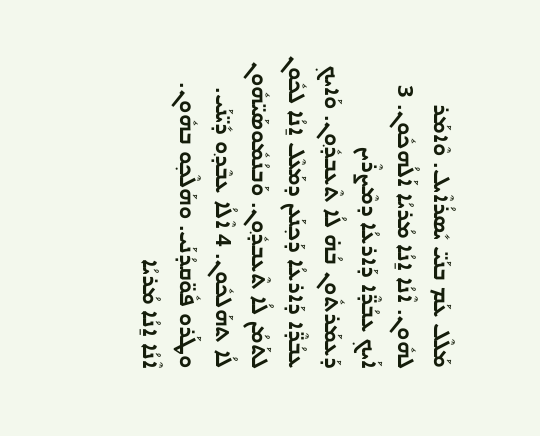ܡܰܠܶܠ ܥܰܡ ܒܢܰܝ̈ ܝܺܣܪܳܐܶܝܠ. ܘܶܐܡܰܪ ܠܗܽܘܢ. ܐܶܢܳܐ ܐ̱ܢܳܐ ܡܳܪܝܳܐ ܐܰܠܳܗܟܽܘܢ. 3 ܐܰܝܟ݂ ܥܒܳܕ̈ܶܐ ܕܰܐܪܥܳܐ ܕܡܶܨܪܶܝܢ ܕܰܥܡܰܪܬܽܘܢ ܒܳܗ̇ ܠܳܐ ܬܶܥܒܕ݂ܽܘܢ. ܘܰܐܝܟ݂ ܥܒܳܕ̈ܶܐ ܕܰܐܪܥܳܐ ܕܰܟ݂ܢܰܥܢ ܕܡܰܥܶܠ ܐ̱ܢܳܐ ܠܟܽܘܢ ܠܬܰܡܳܢ ܠܳܐ ܬܶܥܒܕ݂ܽܘܢ. ܘܰܒܢܳܡܽܘܣܰܝ̈ܗܽܘܢ ܠܳܐ ܬܗܰܠܟܽܘܢ. 4 ܐܶܠܳܐ ܥܒܶܕ݂ܘ ܕܺܝ̈ܢܰܝ. ܘܛܰܪܘ ܦܽܘ̈ܩܕܳܢܰܝ. ܘܗܰܠܶܟ݂ܘ ܒܗܽܘܢ. ܐܶܢܳܐ ܐ̱ܢܳܐ ܡܳܪܝܳܐ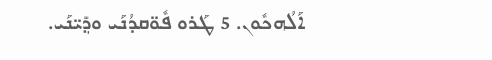ܐܰܠܳܗܟܽܘܢ. 5 ܛܰܪܘ ܦܽܘ̈ܩܕܳܢܰܝ ܘܕ݂ܺܝ̈ܢܰܝ.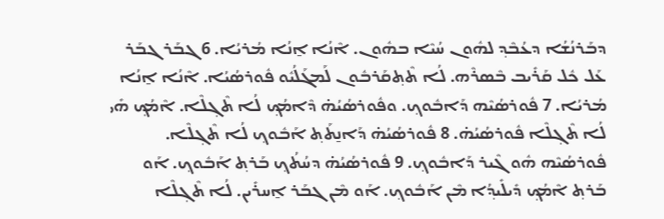ܕܒܰܪܢܳܫܳܐ ܕܥܳܒܶܕ݂ ܠܗܽܘܢ ܚܳܝܶܐ ܒܗܽܘܢ. ܐܶܢܳܐ ܐ̱ܢܳܐ ܡܳܪܝܳܐ. 6 ܓܒܰܪ ܓܒܰܪ ܥܰܠ ܟܽܠ ܩܰܪܺܝܒ ܒܶܣܪܶܗ. ܠܳܐ ܬܶܬ݂ܩܰܪܒܽܘܢ ܠܰܡܓܰܠܳܝܽܘ ܦܽܘܪܣܳܝܳܐ. ܐܶܢܳܐ ܐ̱ܢܳܐ ܡܳܪܝܳܐ. 7 ܦܽܘܪܣܳܝܶܗ ܕܰܐܒܽܘܟ݂. ܘܦܽܘܪܣܳܝܳܗ̇ ܕܶܐܡܳܟ݂ ܠܳܐ ܬܶܓ݂ܠܶܐ. ܐܶܡܳܟ݂ ܗܺܝ ܠܳܐ ܬܶܓ݂ܠܶܐ ܦܽܘܪܣܳܝܳܗ̇. 8 ܦܽܘܪܣܳܝܳܗ̇ ܕܰܐܢ̱ܬܰܬ݂ ܐܰܒܽܘܟ݂ ܠܳܐ ܬܶܓ݂ܠܶܐ. ܦܽܘܪܣܳܝܶܗ ܗܽܘ ܓܶܝܪ ܕܰܐܒܽܘܟ݂. 9 ܦܽܘܪܣܳܝܳܗ̇ ܕܚܳܬܳܟ݂ ܒܰܪܬ݂ ܐܰܒܽܘܟ݂. ܐܰܘ ܒܰܪܬ݂ ܐܶܡܳܟ݂ ܕܺܝܠܺܝܕ݂ܳܐ ܡܶܢ ܐܰܒܽܘܟ݂. ܐܰܘ ܡܶܢ ܓܒܰܪ ܐ̱ܚܪܺܝܢ. ܠܳܐ ܬܶܓ݂ܠܶܐ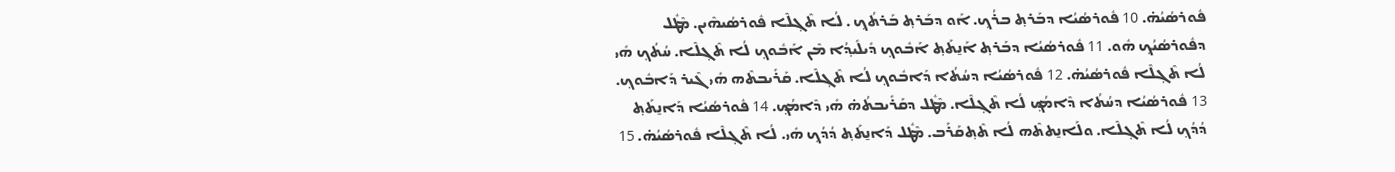ܦܽܘܪܣܳܝܳܗ̇. 10 ܦܽܘܪܣܳܝܳܐ ܕܒܰܪܬ݂ ܒܪܳܟ݂. ܐܰܘ ܕܒܰܪܬ݂ ܒܰܪܬܳܟ݂ . ܠܳܐ ܬܶܓ݂ܠܶܐ ܦܽܘܪܣܳܝܗܶܝܢ. ܡܶܛܽܠ ܕܦܽܘܪܣܳܝܳܟ݂ ܗܽܘ. 11 ܦܽܘܪܣܳܝܳܐ ܕܒܰܪܬ݂ ܐܰܢ̱ܬܰܬ݂ ܐܰܒܽܘܟ݂ ܕܺܝܠܺܝܕ݂ܳܐ ܡܶܢ ܐܰܒܽܘܟ݂ ܠܳܐ ܬܶܓ݂ܠܶܐ. ܚܳܬܳܟ݂ ܗܺܝ ܠܳܐ ܬܶܓ݂ܠܶܐ ܦܽܘܪܣܳܝܳܗ̇. 12 ܦܽܘܪܣܳܝܳܐ ܕܚܳܬܳܐ ܕܰܐܒܽܘܟ݂ ܠܳܐ ܬܶܓ݂ܠܶܐ. ܩܰܪܺܝܒܬܶܗ ܗܺܝ ܓܶܝܪ ܕܰܐܒܽܘܟ݂. 13 ܦܽܘܪܣܳܝܳܐ ܕܚܳܬܳܐ ܕܶܐܡܳܟ݂ ܠܳܐ ܬܶܓ݂ܠܶܐ. ܡܶܛܽܠ ܕܩܰܪܺܝܒܬܳܗ̇ ܗܺܝ ܕܶܐܡܳܟ݂. 14 ܦܽܘܪܣܳܝܳܐ ܕܰܐܢ̱ܬܰܬ݂ ܕܳܕܳܟ݂ ܠܳܐ ܬܶܓ݂ܠܶܐ. ܘܠܰܐܢ̱ܬܬܶܗ ܠܳܐ ܬܶܬ݂ܩܰܪܰܒ. ܡܶܛܽܠ ܕܰܐܢ̱ܬܰܬ݂ ܕܳܕܳܟ݂ ܗܺܝ. ܠܳܐ ܬܶܓ݂ܠܶܐ ܦܽܘܪܣܳܝܳܗ̇. 15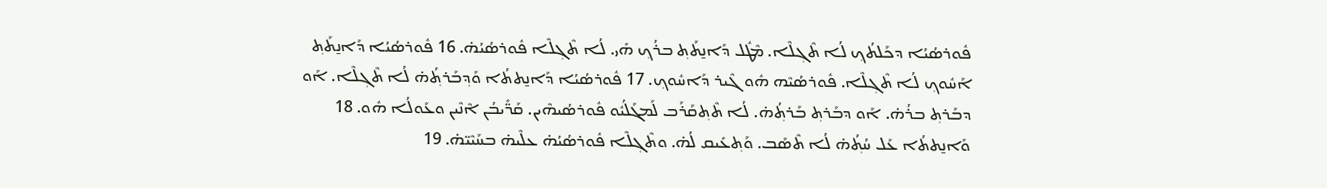ܦܽܘܪܣܳܝܳܐ ܕܟܰܠܬܳܟ݂ ܠܳܐ ܬܶܓ݂ܠܶܐ. ܡܶܛܽܠ ܕܰܐܢ̱ܬܰܬ݂ ܒܪܳܟ݂ ܗܺܝ. ܠܳܐ ܬܶܓ݂ܠܶܐ ܦܽܘܪܣܳܝܳܗ̇. 16 ܦܽܘܪܣܳܝܳܐ ܕܰܐܢ̱ܬܰܬ݂ ܐܰܚܽܘܟ݂ ܠܳܐ ܬܶܓ݂ܠܶܐ. ܦܽܘܪܣܳܝܶܗ ܗܽܘ ܓܶܝܪ ܕܰܐܚܽܘܟ݂. 17 ܦܽܘܪܣܳܝܳܐ ܕܰܐܢ̱ܬܬܳܐ ܘܰܕ݂ܒܰܪܬ݂ܳܗ̇ ܠܳܐ ܬܶܓ݂ܠܶܐ. ܐܰܘ ܕܒܰܪܬ݂ ܒܪܳܗ̇. ܐܰܘ ܕܒܰܪܬ݂ ܒܰܪܬ݂ܳܗ̇. ܠܳܐ ܬܶܬ݂ܩܰܪܰܒ ܠܰܡܓܰܠܳܝܽܘ ܦܽܘܪܣܳܝܗܶܝܢ. ܩܰܖ̈ܺܝܒܳܢ ܐܶܢܶܝܢ ܘܥܰܘܠܳܐ ܗܽܘ. 18 ܘܰܐܢ̱ܬܬܳܐ ܥܰܠ ܚܳܬ݂ܳܗ̇ ܠܳܐ ܬܶܣܰܒ. ܘܰܬ݂ܥܺܝܩ ܠܳܗ̇. ܘܬܶܓ݂ܠܶܐ ܦܽܘܪܣܳܝܳܗ̇ ܥܠܶܝܗ̇ ܒܚܰܝܶܝ̈ܗ̇. 19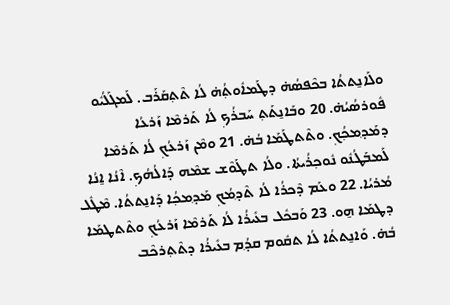ܘܠܰܐܢ̱ܬܬܳܐ ܒܟܶܦܣܳܗ̇ ܕܛܰܡܐܽܘܬ݂ܳܗ̇ ܠܳܐ ܬܶܬ݂ܩܰܪܰܒ. ܠܰܡܓܰܠܳܝܽܘ ܦܽܘܪܣܳܝܳܗ̇. 20 ܘܒܰܐܢ̱ܬܰܬ݂ ܚܰܒܪܳܟ݂ ܠܳܐ ܬܰܪܡܶܐ ܙܰܪܥܳܐ ܕܡܰܕ݂ܡܟ݂ܳܟ݂. ܘܬܶܬܛܰܡܰܐ ܒܳܗ̇. 21 ܘܡܶܢ ܙܰܪܥܳܟ݂ ܠܳܐ ܬܰܪܡܶܐ ܠܰܡܒܰܛܳܢܽܘ ܢܽܘܟ݂ܪܳܝܬܳܐ. ܘܠܳܐ ܬܛܰܘܶܫ ܫܡܶܗ ܕܰܐܠܳܗܳܟ݂. ܐܶܢܳܐ ܐ̱ܢܳܐ ܡܳܪܝܳܐ. 22 ܘܥܰܡ ܕܶܟܪܳܐ ܠܳܐ ܬܶܕ݂ܡܳܟ݂ ܡܰܕ݂ܡܟ݂ܳܐ ܕܰܐܢ̱ܬܬܳܐ. ܡܶܛܽܠ ܕܛܡܰܐ ܗ̱ܘ. 23 ܘܰܒܟܽܠ ܒܥܺܝܪܳܐ ܠܳܐ ܬܰܪܡܶܐ ܙܰܪܥܳܟ݂ ܘܬܶܬܛܡܰܐ ܒܳܗ̇. ܘܰܐܢ̱ܬܬܳܐ ܠܳܐ ܬܩܽܘܡ ܩܕ݂ܳܡ ܒܥܺܝܪܳܐ ܕܬܶܬ݂ܪܟܶܒ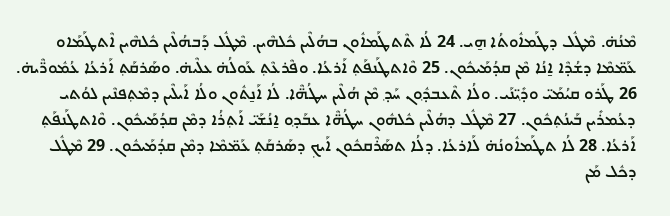ܡܶܢܳܗ̇. ܡܶܛܽܠ ܕܛܰܡܐܽܘܬܳܐ ܗ̱ܝ. 24 ܠܳܐ ܬܶܬܛܰܡܐܽܘܢ ܒܗܳܠܶܝܢ ܟܽܠܗܶܝܢ. ܡܶܛܽܠ ܕܰܒܗܳܠܶܝܢ ܟܽܠܗܶܝܢ ܐܶܬܛܰܡܰܐܘ ܥܰܡ̈ܡܶܐ ܕܫܳܕܶܐ ܐ̱ܢܳܐ ܡܶܢ ܩܕܳܡܰܝܟܽܘܢ. 25 ܘܶܐܬܛܰܢܦܰܬ݂ ܐܰܪܥܳܐ. ܘܦܶܪܥܶܬ݂ ܥܰܘܠܳܗ̇ ܥܠܶܝܗ̇. ܘܣܰܪܩܰܬ݂ ܐܰܪܥܳܐ ܥܳܡܽܘܖ̈ܶܝܗ̇. 26 ܛܰܪܘ ܩܝܳܡܰܝ̈ ܘܕ݂ܺܝ̈ܢܰܝ. ܘܠܳܐ ܬܶܥܒܕ݂ܽܘܢ ܚܰܕ݂ ܡܶܢ ܗܳܠܶܝܢ ܚܛܳܗ̈ܶܐ. ܠܳܐ ܐܰܢ̱ܬܽܘܢ ܘܠܳܐ ܐܰܝܠܶܝܢ ܕܡܶܬ݂ܦܢܶܝܢ ܠܘܳܬܝ ܕܥܳܡܪܺܝܢ ܒܰܝܢܳܬ݂ܟܽܘܢ. 27 ܡܶܛܽܠ ܕܗܳܠܶܝܢ ܟܽܠܗܽܘܢ ܚܛܳܗ̈ܶܐ ܥܒܰܕ݂ܘ ܐ̱ܢܳܫܰܝ̈ ܐܰܬ݂ܪܳܐ ܕܡܶܢ ܩܕܳܡܰܝܟܽܘܢ. ܘܶܐܬܛܰܢܦܰܬ݂ ܐܰܪܥܳܐ. 28 ܠܳܐ ܬܛܰܡܐܽܘܢܳܗ̇ ܠܰܐܪܥܳܐ. ܕܠܳܐ ܬܣܰܪܶܩܟܽܘܢ ܐܰܝܟ݂ ܕܣܰܪܩܰܬ݂ ܥܰܡ̈ܡܶܐ ܕܡܶܢ ܩܕܳܡܰܝܟܽܘܢ. 29 ܡܶܛܽܠ ܕܟܽܠ ܡܰܢ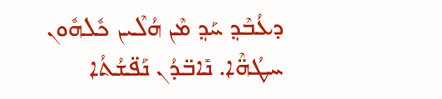ܕܥܳܒܶܕ݂ ܚܰܕ݂ ܡܶܢ ܗܳܠܶܝܢ ܟܽܠܗܽܘܢ ܚܛܳܗ̈ܶܐ. ܢܺܐܒ̈ܕܳܢ ܢܰܦ̈ܫܳܬܳܐ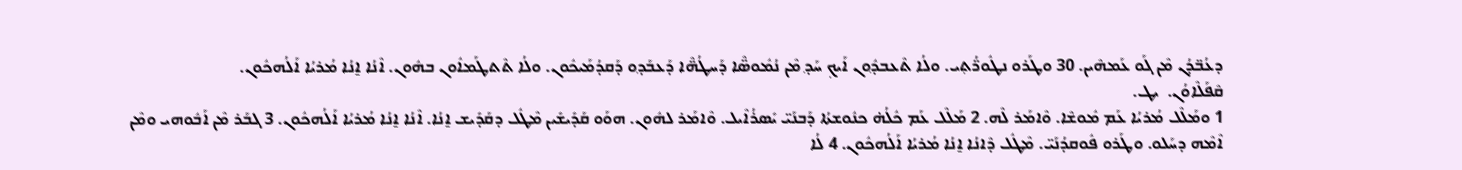ܕܥܳܒ̈ܕܳܢ ܡܶܢ ܓܰܘ ܥܰܡܗܶܝܢ. 30 ܘܛܰܪܘ ܢܛܽܘܖ̈ܳܬ݂ܝ. ܘܠܳܐ ܬܶܥܒܕ݂ܽܘܢ ܐܰܝܟ݂ ܚܰܕ݂ ܡܶܢ ܢܳܡܽܘܣ̈ܶܐ ܕܰܚܛܳܗ̈ܶܐ ܕܰܥܒܰܕ݂ܘ ܕܰܩܕܳܡܰܝܟܽܘܢ. ܘܠܳܐ ܬܶܬܛܰܡܐܽܘܢ ܒܗܽܘܢ. ܐܶܢܳܐ ܐ̱ܢܳܐ ܡܳܪܝܳܐ ܐܰܠܳܗܟܽܘܢ.
ܩܶܦܰܠܶܐܘܳܢ.  ܝܛ.
1 ܘܡܰܠܶܠ ܡܳܪܝܳܐ ܥܰܡ ܡܽܘܫܶܐ. ܘܶܐܡܰܪ ܠܶܗ. 2 ܡܰܠܶܠ ܥܰܡ ܟܽܠܳܗ̇ ܟܢܽܘܫܬܳܐ ܕܰܒܢܰܝ̈ ܝܺܣܪܳܐܶܝܠ. ܘܶܐܡܰܪ ܠܗܽܘܢ. ܗܘܰܘ ܩܰܕܺܝܫܺܝܢ ܡܶܛܽܠ ܕܩܰܕܺܝܫ ܐ̱ܢܳܐ. ܐܶܢܳܐ ܐ̱ܢܳܐ ܡܳܪܝܳܐ ܐܰܠܳܗܟܽܘܢ. 3 ܓܒܰܪ ܡܶܢ ܐܰܒܽܘܗܝ ܘܡܶܢ ܐܶܡܶܗ ܕܚܰܠܘ. ܘܛܰܪܘ ܦܽܘܩܕܳܢܰܝ̈. ܡܶܛܽܠ ܕܶܐܢܳܐ ܐ̱ܢܳܐ ܡܳܪܝܳܐ ܐܰܠܳܗܟܽܘܢ. 4 ܠܳܐ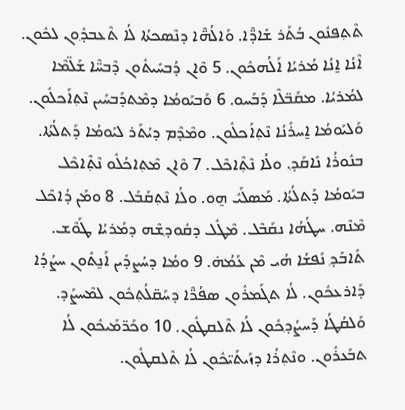ܬܶܬ݂ܦܢܽܘܢ ܒܳܬܰܪ ܫܺܐܕ̈ܶܐ. ܘܰܐܠܳܗ̈ܶܐ ܕܢܶܣܟܬܳܐ ܠܳܐ ܬܶܥܒܕ݂ܽܘܢ ܠܟܽܘܢ. ܐܶܢܳܐ ܐ̱ܢܳܐ ܡܳܪܝܳܐ ܐܰܠܳܗܟܽܘܢ. 5 ܘܶܐܢ ܕܳܒܚܺܝܬܽܘܢ ܕܶܒܚ̈ܶܐ ܫܰܠ̈ܡܶܐ ܠܡܳܪܝܳܐ. ܡܩܰܒ̈ܠܶܐ ܕܰܒܰܚܘ. 6 ܘܰܒܝܰܘܡܳܐ ܕܡܶܬܕܰܒܚܺܝܢ ܢܶܬ݂ܐܰܟܠܽܘܢ. ܘܰܠܝܰܘܡܳܐ ܐ̱ܚܪܺܢܳܐ ܢܶܬ݂ܐܰܟܠܽܘܢ. ܘܡܶܕܶܡ ܕܝܳܬܰܪ ܠܝܰܘܡܳܐ ܕܰܬܠܳܬܳܐ. ܒܢܽܘܪܳܐ ܢܺܐܩܰܕ݂. ܘܠܳܐ ܢܶܬ݂ܶܐܟܶܠ. 7 ܘܶܐܢ ܡܶܬ݂ܐܟܳܠܽܘ ܢܶܬ݂ܶܐܟܶܠ ܒܝܰܘܡܳܐ ܕܰܬܠܳܬܳܐ. ܡܰܣܠܰܝܽ ܗ̱ܘ. ܘܠܳܐ ܢܶܬ݂ܩܰܒܰܠ. 8 ܘܡܰܢ ܕܳܐܟܶܠ ܡܶܢܶܗ. ܚܛܳܗܳܐ ܢܩܰܒܶܠ. ܡܶܛܽܠ ܕܩܽܘܕ݂ܫܶܗ ܕܡܳܪܝܳܐ ܛܰܘܶܫ. ܬܺܐܒܰܕ݂ ܢܰܦܫܳܐ ܗܳܝ ܡܶܢ ܥܰܡܳܗ̇. 9 ܘܡܳܐ ܕܚܳܨܕܺܝܢ ܐܰܢ̱ܬܽܘܢ ܚܨܳܕܳܐ ܕܰܐܪܥܟܽܘܢ. ܠܳܐ ܬܓܰܡܪܽܘܢ ܣܦܳܖ̈ܶܐ ܕܚܰܩ̈ܠܳܬ݂ܟܽܘܢ ܠܡܶܚܨܰܕ. ܘܰܠܩܳܛܳܐ ܕܰܚܨܳܕ݂ܟܽܘܢ ܠܳܐ ܬܶܠܩܛܽܘܢ. 10 ܘܟܰܖ̈ܡܰܝܟܽܘܢ ܠܳܐ ܬܒܰܥܪܽܘܢ. ܘܢܶܬ݂ܪܳܐ ܕܙܰܝܬܰܝ̈ܟܽܘܢ ܠܳܐ ܬܶܠܩܛܽܘܢ.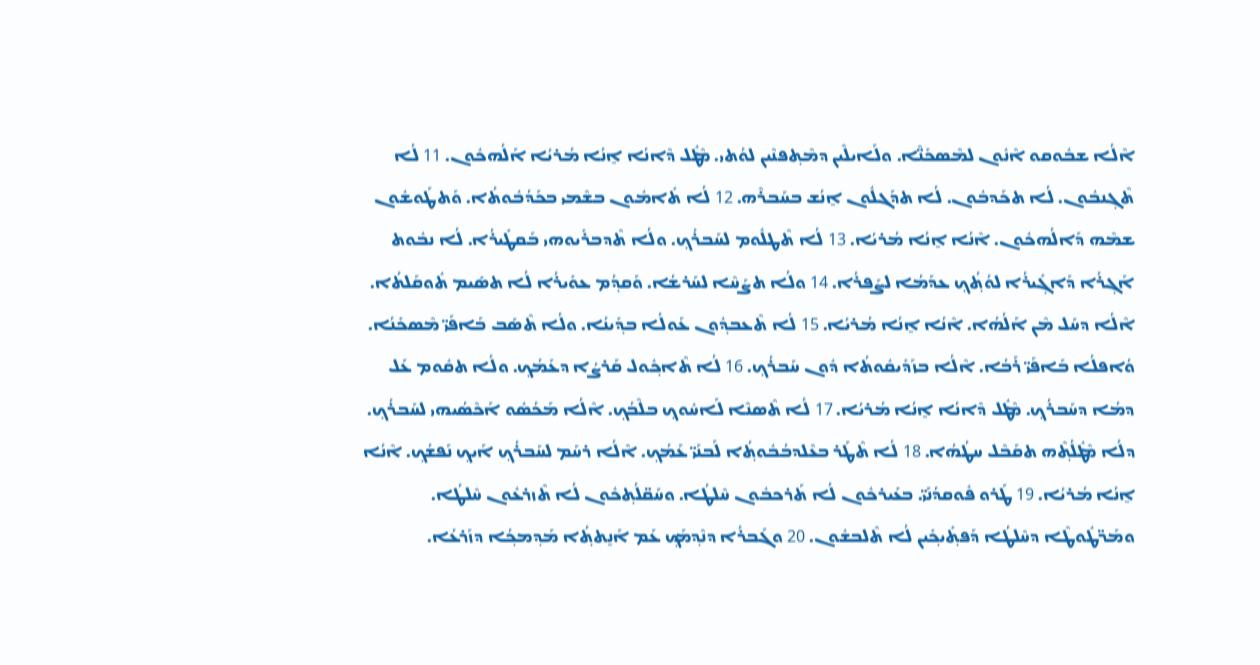ܐܶܠܳܐ ܫܒܽܘܩܘ ܐܶܢܽܘܢ ܠܡܶܣܟܺܢ̈ܶܐ. ܘܠܰܐܝܠܶܝܢ ܕܡܶܬ݂ܦܢܶܝܢ ܠܘܳܬܝ. ܡܶܛܽܠ ܕܶܐܢܳܐ ܐ̱ܢܳܐ ܡܳܪܝܳܐ ܐܰܠܳܗܟܽܘܢ. 11 ܠܳܐ ܬܶܓ݂ܢܒܽܘܢ. ܠܳܐ ܬܟܰܕܒܽܘܢ. ܠܳܐ ܬܕܰܓܠܽܘܢ ܐ̱ܢܳܫ ܒܚܰܒܪܶܗ. 12 ܠܳܐ ܬܺܐܡܽܘܢ ܒܫܶܡܝ ܒܟܰܕܳܒܽܘܬܳܐ. ܘܰܬܛܰܘܫܽܘܢ ܫܡܶܗ ܕܰܐܠܳܗܟܽܘܢ. ܐܶܢܳܐ ܐ̱ܢܳܐ ܡܳܪܝܳܐ. 13 ܠܳܐ ܬܶܛܠܽܘܡ ܠܚܰܒܪܳܟ݂. ܘܠܳܐ ܬܶܕܒܪܺܝܘܗܝ ܒܰܩܛܺܝܪܳܐ. ܠܳܐ ܢܒܽܘܬ ܐܰܓ݂ܪܳܐ ܕܰܐܓ݂ܺܝܪܳܐ ܠܘܳܬ݂ܳܟ݂ ܥܕܰܡܳܐ ܠܨܰܦܪܳܐ. 14 ܘܠܳܐ ܬܨܰܚܶܐ ܠܚܰܪܫܳܐ. ܘܰܩܕ݂ܳܡ ܥܘܺܝܪܳܐ ܠܳܐ ܬܣܺܝܡ ܬܽܘܩܰܠܬܳܐ. ܐܶܠܳܐ ܕܚܰܠ ܡܶܢ ܐܰ‌ܠܳܗܳܐ. ܐܶܢܳܐ ܐ̱ܢܳܐ ܡܳܪܝܳܐ. 15 ܠܳܐ ܬܶܥܒܕ݂ܽܘܢ ܥܰܘܠܳܐ ܒܕ݂ܺܝܢܳܐ. ܘܠܳܐ ܬܶܣܰܒ ܒܰܐܦܰܝ̈ ܡܶܣܟܺܢܳܐ. ܘܳܐܦܠܳܐ ܒܰܐܦܰܝ̈ ܪܰܒܳܐ. ܐܶܠܳܐ ܒܙܰܕܺܝܩܽܘܬܳܐ ܕܽܘܢ ܚܰܒܪܳܟ݂. 16 ܠܳܐ ܬܶܐܟ݂ܽܘܠ ܩܰܪܨܳܐ ܕܥܰܡܳܟ݂. ܘܠܳܐ ܬܩܽܘܡ ܥܰܠ ܕܡܳܐ ܕܚܰܒܪܳܟ݂. ܡܶܛܽܠ ܕܶܐܢܳܐ ܐ̱ܢܳܐ ܡܳܪܝܳܐ. 17 ܠܳܐ ܬܶܣܢܶܐ ܠܰܐܚܽܘܟ݂ ܒܠܶܒܳܟ݂. ܐܶܠܳܐ ܡܰܟܳܣܽܘ ܐܰܟܶܣܳܝܗܝ ܠܚܰܒܪܳܟ݂. ܕܠܳܐ ܡܶܛܽܠܳܬ݂ܶܗ ܬܩܰܒܶܠ ܚܛܳܗܳܐ. 18 ܠܳܐ ܬܶܛܰܪ ܒܥܶܠܕܒܳܒܽܘܬ݂ܳܐ ܠܰܒܢܰܝ̈ ܥܰܡܳܟ݂. ܐܶܠܳܐ ܪܚܰܡ ܠܚܰܒܪܳܟ݂ ܐܰܝܟ݂ ܢܰܦܫܳܟ݂. ܐܶܢܳܐ ܐ̱ܢܳܐ ܡܳܪܝܳܐ. 19 ܛܰܪܘ ܦܽܘܩܕܳܢܰܝ̈. ܒܥܺܝܪܟܽܘܢ ܠܳܐ ܬܰܪܟܒܽܘܢ ܚܶܠܛܳܐ. ܘܚܰܩ̈ܠܳܬ݂ܟܽܘܢ ܠܳܐ ܬܶܙܪܥܽܘܢ ܚܶܠܛܳܐ. ܘܡܰܖ̈ܛܽܘܛܶܐ ܕܚܶܠܛܳܐ ܕܰܦܬ݂ܺܝܟ݂ܺܝܢ ܠܳܐ ܬܶܠܒܫܽܘܢ. 20 ܘܓܰܒܪܳܐ ܕܢܶܕ݂ܡܰܟ݂ ܥܰܡ ܐܰܢ̱ܬܬ݂ܳܐ ܡܰܕ݂ܡܟ݂ܳܐ ܕܙܰܪܥܳܐ.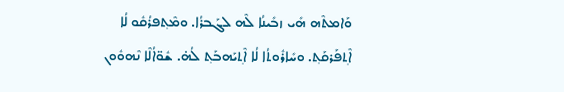ܘܰܐܡܬܶܗ ܗܺܝ ܙܒܺܝܢܳܐ ܠܶܗ ܠܓܰܒܪܳܐ. ܘܡܶܬ݂ܦܪܳܩܽܘ ܠܳܐ ܐܶܬ݂ܦܰܪܩܰܬ݂. ܘܚܺܐܪܽܘܬܳܐ ܠܳܐ ܐܶܬ݂ܝܰܗܒܰܬ݂ ܠܳܗ̇. ܫܽܘ̈ܐܳܠܶܐ ܢܶܗܘܽܘܢ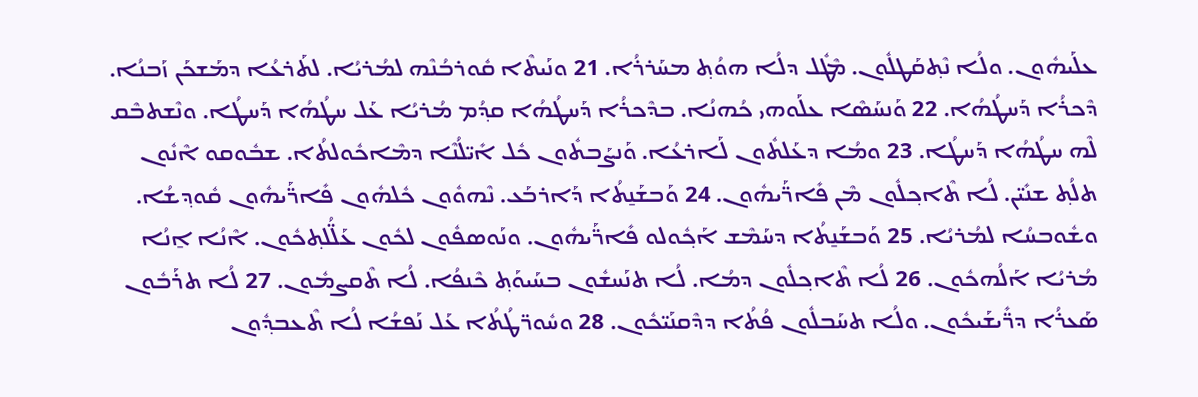ܥܠܰܝܗܽܘܢ. ܘܠܳܐ ܢܶܬ݂ܩܰܛܠܽܘܢ. ܡܶܛܽܠ ܕܠܳܐ ܗܘܳܬ݂ ܡܚܰܪܪܳܐ. 21 ܘܢܰܝܬܶܐ ܩܽܘܪܒܳܢܶܗ ܠܡܳܪܝܳܐ. ܠܬܰܪܥܳܐ ܕܡܰܫܟܰܢ ܙܰܒܢܳܐ. ܕܶܟܪܳܐ ܕܰܚܛܳܗܳܐ. 22 ܘܰܢܚܰܣܶܐ ܥܠܰܘܗܝ ܟܳܗܢܳܐ. ܒܕܶܟܪܳܐ ܕܰܚܛܳܗܳܐ ܩܕ݂ܳܡ ܡܳܪܝܳܐ ܥܰܠ ܚܛܳܗܳܐ ܕܰܚܛܳܐ. ܘܢܶܫܬܒܶܩ ܠܶܗ ܚܛܳܗܳܐ ܕܰܚܛܳܐ. 23 ܘܡܳܐ ܕܥܰܠܬܽܘܢ ܠܰܐܪܥܳܐ. ܘܰܢܨܰܒܬܽܘܢ ܟܽܠ ܐܺܝ̈ܠܳܢܶܐ ܕܡܶܐܟܽܘܠܬܳܐ. ܫܒܽܘܩܘ ܐܶܢܽܘܢ ܬܠܳܬ݂ ܫܢܺܝ̈ܢ. ܠܳܐ ܬܶܐܟ݂ܠܽܘܢ ܡܶܢ ܦܺܐܖ̈ܰܝܗܽܘܢ. 24 ܘܰܒܫܰܢ̱ܬܳܐ ܕܰܐܪܒܰܥ. ܢܶܗܘܽܘܢ ܟܽܠܗܽܘܢ ܦܺܐܖ̈ܰܝܗܽܘܢ ܩܽܘܕ݂ܫܳܐ. ܘܫܽܘܒܚܳܐ ܠܡܳܪܝܳܐ. 25 ܘܰܒܫܰܢ̱ܬܳܐ ܕܚܰܡܶܫ ܐܰܟ݂ܽܘܠܘ ܦܺܐܖ̈ܰܝܗܽܘܢ. ܘܢܰܘܣܦܽܘܢ ܠܟܽܘܢ ܥܰܠ̈ܳܠܬ݂ܟܽܘܢ. ܐܶܢܳܐ ܐ̱ܢܳܐ ܡܳܪܝܳܐ ܐܰܠܳܗܟܽܘܢ. 26 ܠܳܐ ܬܶܐܟ݂ܠܽܘܢ ܕܡܳܐ. ܠܳܐ ܬܢܰܚܫܽܘܢ ܒܚܰܝܘܰܬ݂ ܟܶܢܦܳܐ. ܠܳܐ ܬܶܩܨܡܽܘܢ. 27 ܠܳܐ ܬܪܰܒܽܘܢ ܣܰܥܪܳܐ ܕܖ̈ܺܝܫܰܝܟܽܘܢ. ܘܠܳܐ ܬܚܰܒܠܽܘܢ ܦܳܬܳܐ ܕܕܶܩܢܰܝ̈ܟܽܘܢ. 28 ܘܚܽܘܖ̈ܛܳܬܳܐ ܥܰܠ ܢܰܦܫܳܐ ܠܳܐ ܬܶܥܒܕ݂ܽܘܢ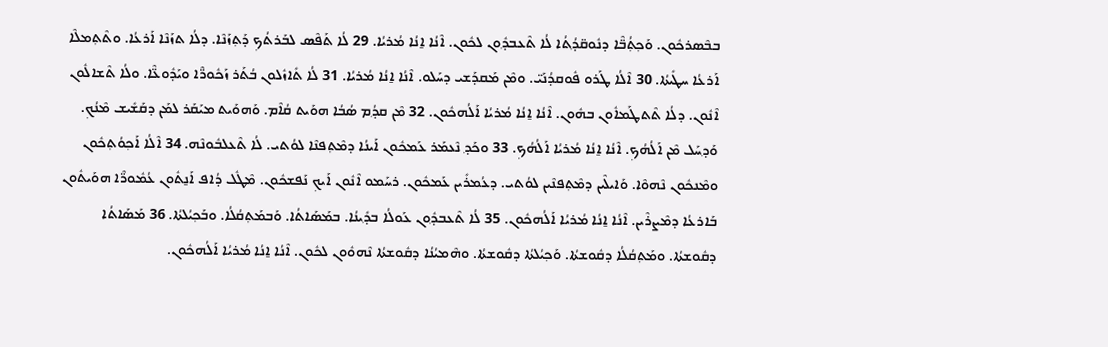ܒܒܶܣܪܟܽܘܢ. ܘܰܟ݂ܬ݂ܳܒ̈ܶܐ ܕܢܽܘܩ̈ܕ݂ܳܬܳܐ ܠܳܐ ܬܶܥܒܕ݂ܽܘܢ ܠܟܽܘܢ. ܐܶܢܳܐ ܐ̱ܢܳܐ ܡܳܪܝܳܐ. 29 ܠܳܐ ܬܰܦܶܣ ܠܒܰܪܬܳܟ݂ ܕܰܬ݂ܙܰܢܶܐ. ܕܠܳܐ ܬܙܰܢܶܐ ܐܰܪܥܳܐ. ܘܬܶܬ݂ܡܠܶܐ ܐܰܪܥܳܐ ܚܛܺܝܬܳܐ. 30 ܐܶܠܳܐ ܛܰܪܘ ܦܽܘܩܕܳܢܰܝ̈. ܘܡܶܢ ܡܰܩܕܰܫܝ ܕܚܰܠܘ. ܐܶܢܳܐ ܐ̱ܢܳܐ ܡܳܪܝܳܐ. 31 ܠܳܐ ܬܺܐܙܽܠܘܢ ܒܳܬܰܪ ܙܰܟܽܘܖ̈ܶܐ ܘܝܰܕܽܘܥ̈ܶܐ. ܘܠܳܐ ܬܶܫܐܠܽܘܢ ܐܶܢܽܘܢ. ܕܠܳܐ ܬܶܬܛܰܡܐܽܘܢ ܒܗܽܘܢ. ܐܶܢܳܐ ܐ̱ܢܳܐ ܡܳܪܝܳܐ ܐܰܠܳܗܟܽܘܢ. 32 ܡܶܢ ܩܕ݂ܳܡ ܣܳܒܳܐ ܗܘܰܝܬ ܩܳܐܶܡ. ܘܰܗܘܰܝܬ ܡܝܰܩܰܪ ܠܡܰܢ ܕܩܰܫܺܝܫ ܡܶܢܳܟ݂. ܘܰܕ݂ܚܰܠ ܡܶܢ ܐܰܠܳܗܳܟ݂. ܐܶܢܳܐ ܐ̱ܢܳܐ ܡܳܪܝܳܐ ܐܰܠܳܗܳܟ݂. 33 ܘܟܰܕ݂ ܢܶܥܡܰܪ ܥܰܡܟܽܘܢ ܐܰܝܢܳܐ ܕܡܶܬ݂ܦܢܶܐ ܠܘܳܬܝ. ܠܳܐ ܬܶܥܠܒܽܘܢܶܗ. 34 ܐܶܠܳܐ ܐܰܟ݂ܘܳܬ݂ܟܽܘܢ ܘܡܶܢܟܽܘܢ ܢܶܗܘܶܐ. ܘܰܐܝܠܶܝܢ ܕܡܶܬ݂ܦܢܶܝܢ ܠܘܳܬܝ. ܕܥܳܡܪܺܝܢ ܥܰܡܟܽܘܢ. ܪܚܰܡܘ ܐܶܢܽܘܢ ܐܰܝܟ݂ ܢܰܦܫܟܽܘܢ. ܡܶܛܽܠ ܕܳܐܦ ܐܰܢ̱ܬܽܘܢ ܥܳܡܽܘܖ̈ܶܐ ܗܘܰܝܬܽܘܢ ܒܰܐܪܥܳܐ ܕܡܶܨܪܶܝܢ. ܐܶܢܳܐ ܐ̱ܢܳܐ ܡܳܪܝܳܐ ܐܰܠܳܗܟܽܘܢ. 35 ܠܳܐ ܬܶܥܒܕ݂ܽܘܢ ܥܰܘܠܳܐ ܒܕ݂ܺܝܢܳܐ. ܒܡܰܣܰܐܬܳܐ. ܘܰܒܡܰܬ݂ܩܳܠܳܐ. ܘܒܰܟ݂ܝܳܠܬܳܐ. 36 ܡܰܣܰܐܬܳܐ ܕܩܽܘܫܬܳܐ. ܘܡܰܬ݂ܩܳܠܳܐ ܕܩܽܘܫܬܳܐ. ܘܰܟ݂ܝܳܠܬܳܐ ܕܩܽܘܫܬܳܐ. ܘܗܶܡܝܳܢܳܐ ܕܩܽܘܫܬܳܐ ܢܶܗܘܽܘܢ ܠܟܽܘܢ. ܐܶܢܳܐ ܐ̱ܢܳܐ ܡܳܪܝܳܐ ܐܰܠܳܗܟܽܘܢ.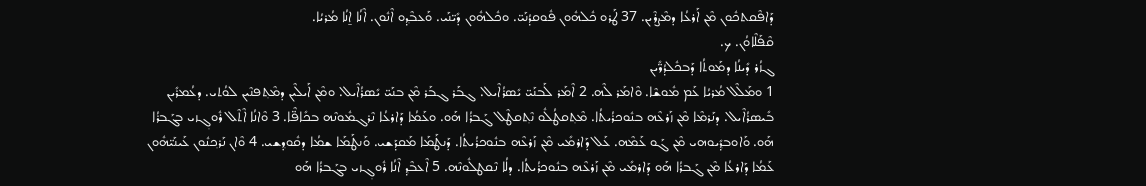ܕܰܐܦܶܩܬܟܽܘܢ ܡܶܢ ܐܰܪܥܳܐ ܕܡܶܨܪܶܝܢ. 37 ܛܰܪܘ ܟܽܠܗܽܘܢ ܦܽܘܩܕܳܢܰܝ̈. ܘܟܽܠܗܽܘܢ ܕܺܝ̈ܢܰܝ. ܘܰܥܒܶܕ݂ܘ ܐܶܢܽܘܢ. ܐܶܢܳܐ ܐ̱ܢܳܐ ܡܳܪܝܳܐ.
ܩܶܦܰܠܶܐܘܳܢ. ܟ.
ܓܙܳܪ ܕܺܝܢܳܐ ܕܡܰܘܬܳܐ ܕܰܒܟܽܠܕܳܖ̈ܺܝܢ
1 ܘܡܰܠܶܠ ܡܳܪܝܳܐ ܥܰܡ ܡܽܘܫܶܐ. ܘܶܐܡܰܪ ܠܶܗ. 2 ܐܶܡܰܪ ܠܰܒܢܰܝ̈ ܝܺܣܪܳܐܶܝܠ. ܓܒܰܪ ܓܒܰܪ ܡܶܢ ܒܢܰܝ̈ ܝܺܣܪܳܐܶܝܠ. ܘܡܶܢ ܐܰܝܠܶܝܢ ܕܡܶܬ݂ܦܢܶܝܢ ܠܘܳܬܝ. ܕܥܳܡܪܺܝܢ ܒܺܝܣܪܳܐܶܝܠ. ܕܢܰܪܡܶܐ ܡܶܢ ܙܰܪܥܶܗ ܒܢܽܘܟܪܳܝܬܳܐ. ܡܶܬ݂ܩܛܳܠܽܘ ܢܶܬ݂ܩܛܶܠ ܓܰܒܪܳܐ ܗܰܘ. ܘܥܰܡܳܐ ܕܰܐܪܥܳܐ ܢܶܪܓܡܽܘܢܶܗ ܒܟܺܐܦ̈ܶܐ. 3 ܘܶܐܢܳܐ ܐܶܬܶܠ ܪܽܘܓ݂ܙܝ ܒܓܰܒܪܳܐ ܗܰܘ. ܘܰܐܘܒܕ݂ܺܝܘܗܝ ܡܶܢ ܓܰܘ ܥܰܡܶܗ. ܥܰܠ ܕܰܐܪܡܺܝ ܡܶܢ ܙܰܪܥܶܗ ܒܢܽܘܟܪܳܝܬܳܐ. ܕܰܢܛܰܡܰܐ ܡܰܩܕܰܫܝ. ܘܰܢܛܰܡܰܐ ܫܡܳܐ ܕܩܽܘܕ݂ܫܝ. 4 ܘܶܐܢ ܢܰܪܟ݂ܢܽܘܢ ܥܰܝܢܰܝ̈ܗܽܘܢ ܥܰܡܳܐ ܕܰܐܪܥܳܐ ܡܶܢ ܓܰܒܪܳܐ ܗܰܘ ܕܰܐܪܡܺܝ ܡܶܢ ܙܰܪܥܶܗ ܒܢܽܘܟܪܳܝܬܳܐ. ܕܠܳܐ ܢܶܩܛܠܽܘܢܶܗ. 5 ܐܶܥܒܶܕ݂ ܐܶܢܳܐ ܪܽܘܓ݂ܙܝ ܒܓܰܒܪܳܐ ܗܰܘ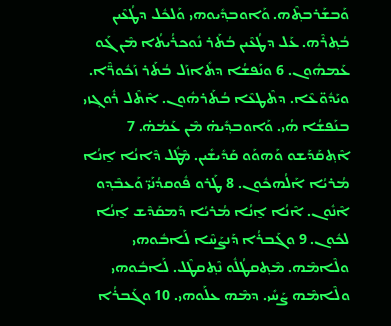ܘܰܒܫܰܪܒܬ݂ܶܗ. ܘܰܐܘܒܕ݂ܺܝܘܗܝ ܘܰܠܟܽܠ ܕܛܳܥܶܝܢ ܒܳܬ݂ܪܶܗ. ܥܰܠ ܕܛܳܥܶܝܢ ܒܳܬܰܪ ܢܽܘܟܪܳܝܬܳܐ ܡܶܢ ܓܰܘ ܥܰܡܗܽܘܢ. 6 ܘܢܰܦܫܳܐ ܕܬܺܐܙܰܠ ܒܳܬܰܪ ܙܰܟܽܘܖ̈ܶܐ. ܘܝܰܕܽܘ̈ܥܶܐ. ܕܬܶܛܥܶܐ ܒܳܬܰܪܗܽܘܢ. ܐܶܬܶܠ ܪܽܘܓ݂ܙܝ ܒܢܰܦܫܳܐ ܗܳܝ. ܘܰܐܘܒܕ݂ܺܝܗ̇ ܡܶܢ ܥܰܡܳܗ̇. 7 ܐܶܬ݂ܩܰܕܰܫܘ ܘܰܗܘܰܘ ܩܰܕܺܝܫܺܝܢ. ܡܶܛܽܠ ܕܶܐܢܳܐ ܐ̱ܢܳܐ ܡܳܪܝܳܐ ܐܰܠܳܗܟܽܘܢ. 8 ܛܰܪܘ ܦܽܘܩܕܳܢܰܝ̈ ܘܰܥܒܶܕ݂ܘ ܐܶܢܽܘܢ. ܐܶܢܳܐ ܐ̱ܢܳܐ ܡܳܪܝܳܐ ܕܰܡܩܰܕܶܫ ܐ̱ܢܳܐ ܠܟܽܘܢ. 9 ܘܓܰܒܪܳܐ ܕܰܢܨܰܚܶܐ ܠܰܐܒܽܘܗܝ ܘܠܶܐܡܶܗ. ܡܶܬ݂ܩܛܳܠܽܘ ܢܶܬ݂ܩܛܶܠ. ܠܰܐܒܽܘܗܝ ܘܠܶܐܡܶܗ ܨܰܚܺܝ. ܕܡܶܗ ܥܠܰܘܗܝ. 10 ܘܓܰܒܪܳܐ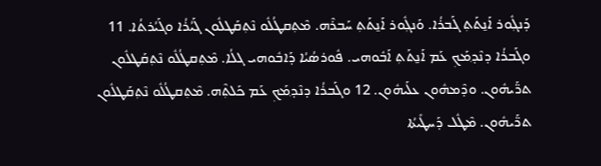ܕܰܢܓ݂ܽܘܪ ܐܰܢ̱ܬܰܬ݂ ܓܰܒܪܳܐ. ܘܰܢܓ݂ܽܘܪ ܐܰܢ̱ܬܰܬ݂ ܚܰܒܪܶܗ. ܡܶܬ݂ܩܛܳܠܽܘ ܢܶܬ݂ܩܰܛܠܽܘܢ ܓܰܝܳܪܳܐ ܘܓܰܝܳܪܬܳܐ. 11 ܘܓܰܒܪܳܐ ܕܢܶܕ݂ܡܰܟ݂ ܥܰܡ ܐܰܢ̱ܬܰܬ݂ ܐܰܒܽܘܗܝ. ܦܽܘܪܣܳܝܳܐ ܕܰܐܒܽܘܗܝ ܓܠܳܐ. ܡܶܬ݂ܩܛܳܠܽܘ ܢܶܬ݂ܩܰܛܠܽܘܢ ܬܖ̈ܰܝܗܽܘܢ. ܘܕܶܡܗܽܘܢ ܥܠܰܝܗܽܘܢ. 12 ܘܓܰܒܪܳܐ ܕܢܶܕ݂ܡܰܟ݂ ܥܰܡ ܟܰܠܬ݂ܶܗ. ܡܶܬ݂ܩܛܳܠܽܘ ܢܶܬ݂ܩܰܛܠܽܘܢ ܬܖ̈ܰܝܗܽܘܢ. ܡܶܛܽܠ ܕܰܚܛܺܝܬܳܐ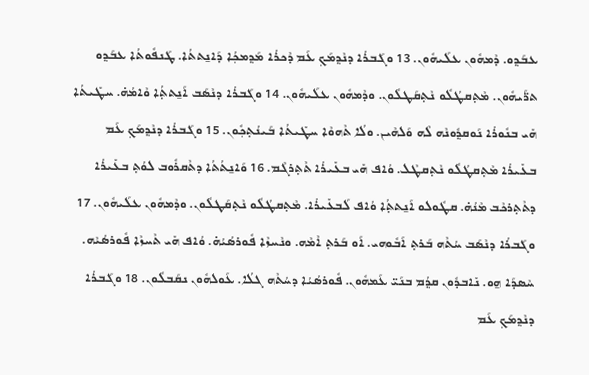ܥܒܰܕ݂ܘ. ܕܶܡܗܽܘܢ ܥܠܰܝܗܽܘܢ. 13 ܘܓܰܒܪܳܐ ܕܢܶܕ݂ܡܰܟ݂ ܥܰܡ ܕܶܟܪܳܐ ܡܰܕ݂ܡܟ݂ܳܐ ܕܰܐܢ̱ܬܬܳܐ. ܛܰܢܦܽܘܬܳܐ ܥܒܰܕ݂ܘ ܬܖ̈ܰܝܗܽܘܢ. ܡܶܬ݂ܩܛܳܠܽܘ ܢܶܬ݂ܩܰܛܠܽܘܢ. ܘܕܶܡܗܽܘܢ ܥܠܰܝܗܽܘܢ. 14 ܘܓܰܒܪܳܐ ܕܢܶܣܰܒ ܐܰܢ̱ܬܬ݂ܳܐ ܘܶܐܡܳܗ̇. ܚܛܺܝܬܳܐ ܗܺܝ ܒܢܽܘܪܳܐ ܢܰܘܩܕ݂ܽܘܢܶܗ ܠܶܗ ܘܰܠܗܶܝܢ. ܘܠܳܐ ܬܶܗܘܶܐ ܚܛܺܝܬܳܐ ܒܰܝܢܳܬ݂ܟ݂ܽܘܢ. 15 ܘܓܰܒܪܳܐ ܕܢܶܕ݂ܡܰܟ݂ ܥܰܡ ܒܥܺܝܪܳܐ ܡܶܬ݂ܩܛܳܠܽܘ ܢܶܬ݂ܩܛܶܠ. ܘܳܐܦ ܗܺܝ ܒܥܺܝܪܳܐ ܬܶܬ݂ܪܓܶܡ. 16 ܘܰܐܢ̱ܬܳܬܳܐ ܕܬܶܩܪܽܘܒ ܠܘܳܬ݂ ܒܥܺܝܪܳܐ ܕܬܶܬ݂ܪܟܶܒ ܡܶܢܳܗ̇. ܩܛܽܘܠܘ ܐܰܢ̱ܬܬ݂ܳܐ ܘܳܐܦ ܠܰܒܥܺܝܪܳܐ. ܡܶܬ݂ܩܛܳܠܽܘ ܢܶܬ݂ܩܰܛܠܽܘܢ. ܘܕܶܡܗܽܘܢ ܥܠܰܝܗܽܘܢ. 17 ܘܓܰܒܪܳܐ ܕܢܶܣܰܒ ܚܳܬܶܗ ܒܰܪܬ݂ ܐܰܒܽܘܗܝ. ܐܰܘ ܒܰܪܬ݂ ܐܶܡܶܗ. ܘܢܶܚܙܶܐ ܦܽܘܪܣܳܝܳܗ̇. ܘܳܐܦ ܗܺܝ ܬܶܚܙܶܐ ܦܽܘܪܣܳܝܶܗ. ܚܶܣܕܰܐ ܗ̱ܘ. ܢܺܐܒܕܽܘܢ ܩܕ݂ܳܡ ܒܢܰܝ̈ ܥܰܡܗܽܘܢ. ܦܽܘܪܣܳܝܳܐ ܕܚܳܬܶܗ ܓܠܳܐ. ܥܰܘܠܗܽܘܢ ܢܩܰܒܠܽܘܢ. 18 ܘܓܰܒܪܳܐ ܕܢܶܕ݂ܡܰܟ݂ ܥܰܡ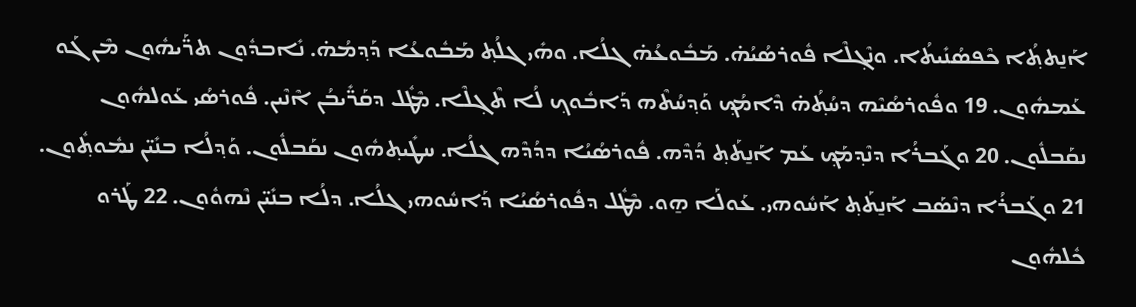ܐܰܢ̱ܬܬ݂ܳܐ ܟܶܦܣܳܢܺܝܬܳܐ. ܘܢܶܓ݂ܠܶܐ ܦܽܘܪܣܳܝܳܗ̇. ܡܰܒܽܘܥܳܗ̇ ܓܠܳܐ. ܘܗܺܝ ܓܠܳܬ݂ ܡܰܒܽܘܥܳܐ ܕܰܕ݂ܡܳܗ̇. ܢܺܐܒܕܽܘܢ ܬܖ̈ܰܝܗܽܘܢ ܡܶܢ ܓܰܘ ܥܰܡܗܽܘܢ. 19 ܘܦܽܘܪܣܳܝܶܗ ܕܚܳܬ݂ܳܗ̇ ܕܶܐܡܳܟ݂ ܘܰܕ݂ܚܳܬܶܗ ܕܰܐܒܽܘܟ݂ ܠܳܐ ܬܶܓ݂ܠܶܐ. ܡܶܛܽܠ ܕܩܰܖ̈ܺܝܒܳܢ ܐܶܢܶܝܢ. ܦܽܘܪܣܳܝ ܥܰܘܠܗܽܘܢ ܢܩܰܒܠܽܘܢ. 20 ܘܓܰܒܪܳܐ ܕܢܶܕ݂ܡܰܟ݂ ܥܰܡ ܐܰܢ̱ܬܰܬ݂ ܕܳܕܶܗ. ܦܽܘܪܣܳܝܳܐ ܕܕܳܕܶܗ ܓܠܳܐ. ܚܛܺܝܬ݂ܗܽܘܢ ܢܩܰܒܠܽܘܢ. ܘܰܕ݂ܠܳܐ ܒܢܺܝ̈ܢ ܢܡܽܘܬ݂ܽܘܢ. 21 ܘܓܰܒܪܳܐ ܕܢܶܣܰܒ ܐܰܢ̱ܬܰܬ݂ ܐܰܚܽܘܗܝ. ܥܰܘܠܰܐ ܗ̱ܘ. ܡܶܛܽܠ ܕܦܽܘܪܣܳܝܳܐ ܕܰܐܚܽܘܗܝ ܓܠܳܐ. ܕܠܳܐ ܒܢܺܝ̈ܢ ܢܶܗܘܽܘܢ. 22 ܛܰܪܘ ܟܽܠܗܽܘܢ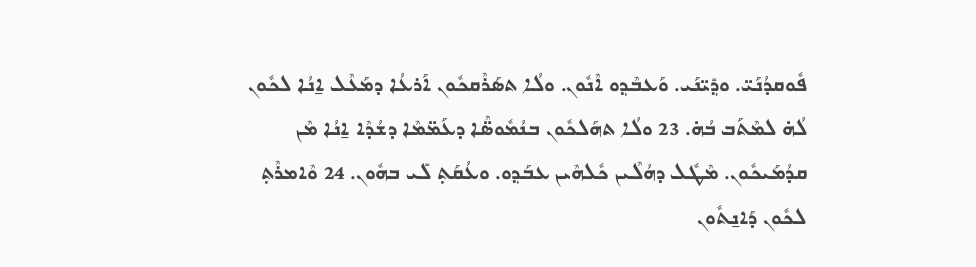ܦܽܘܩܕܳܢܰܝ̈. ܘܕ݂ܺܝ̈ܢܰܝ. ܘܰܥܒܶܕ݂ܘ ܐܶܢܽܘܢ. ܘܠܳܐ ܬܣܰܪܶܩܟܽܘܢ ܐܰܪܥܳܐ ܕܡܰܥܶܠ ܐ̱ܢܳܐ ܠܟܽܘܢ ܠܳܗ̇ ܠܡܶܬܰܒ ܒܳܗ̇. 23 ܘܠܳܐ ܬܗܰܠܟܽܘܢ ܒܢܳܡܽܘܣ̈ܶܐ ܕܥܰܡ̈ܡܶܐ ܕܫܳܕܶܐ ܐ̱ܢܳܐ ܡܶܢ ܩܕܳܡܰܝܟܽܘܢ. ܡܶܛܽܠ ܕܗܳܠܶܝܢ ܟܽܠܗܶܝܢ ܥܒܰܕ݂ܘ. ܘܥܳܩܰܬ݂ ܠܺܝ ܒܗܽܘܢ. 24 ܘܶܐܡܪܶܬ݂ ܠܟܽܘܢ ܕܰܐܢ̱ܬܽܘܢ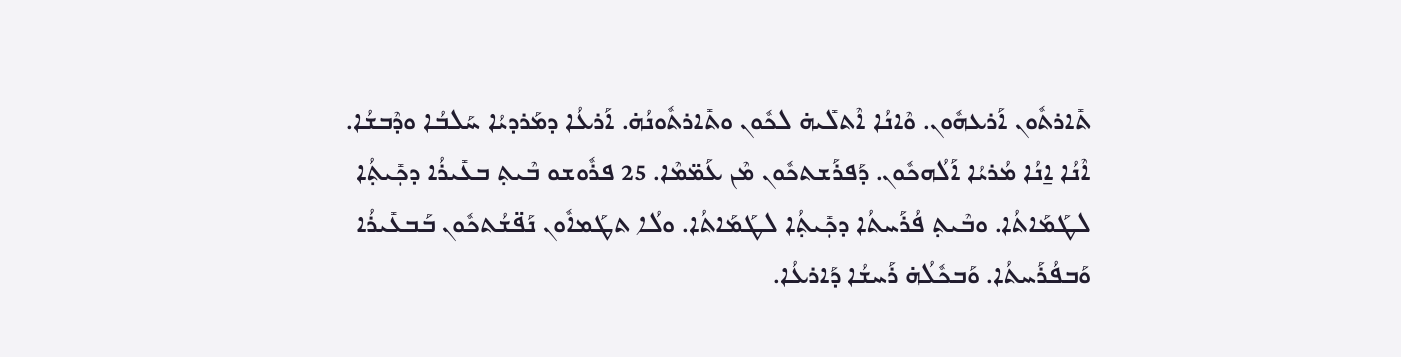ܬܺܐܪܬܽܘܢ ܐܰܪܥܗܽܘܢ. ܘܶܐܢܳܐ ܐܶܬܠܺܝܗ̇ ܠܟܽܘܢ ܘܬܺܐܪܬܽܘܢܳܗ̇. ܐܰܪܥܳܐ ܕܡܰܪܕܝܳܐ ܚܰܠܒܳܐ ܘܕܶܒܫܳܐ. ܐܶܢܳܐ ܐ̱ܢܳܐ ܡܳܪܝܳܐ ܐܰܠܳܗܟܽܘܢ. ܕܰܦܪܰܫܬܟܽܘܢ ܡܶܢ ܥܰܡ̈ܡܶܐ. 25 ܦܪܽܘܫܘ ܒܶܝܬ݂ ܒܥܺܝܪܳܐ ܕܟ݂ܺܝܬ݂ܳܐ ܠܛܰܡܰܐܬܳܐ. ܘܒܶܝܬ݂ ܦܳܪܰܚܬܳܐ ܕܟ݂ܺܝܬ݂ܳܐ ܠܛܰܡܰܐܬܳܐ. ܘܠܳܐ ܬܛܰܡܐܽܘܢ ܢܰܦ̈ܫܳܬܟܽܘܢ ܒܰܒܥܺܝܪܳܐ ܘܰܒܦܳܪܰܚܬܳܐ. ܘܰܒܟܽܠܳܗ̇ ܪܰܚܫܳܐ ܕܰܐܪܥܳܐ.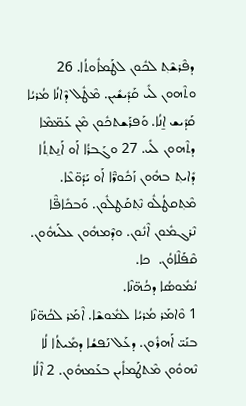ܕܦܶܪܫܶܬ݂ ܠܟܽܘܢ ܠܛܰܡܐܽܘܬܳܐ. 26 ܘܬܶܗܘܢ ܠܺܝ ܩܰܕܺܝܫܺܝܢ. ܡܶܛܽܠ ܕܶܐܢܳܐ ܡܳܪܝܳܐ ܩܰܕܺܝܫ ܐ̱ܢܳܐ. ܘܰܦܪܰܫܬܟܽܘܢ ܡܶܢ ܥܰܡ̈ܡܶܐ ܕܬܶܗܘܢ ܠܺܝ. 27 ܘܓܰܒܪܳܐ ܐܰܘ ܐܰܢ̱ܬܬ݂ܳܐ ܕܺܐܝܬ݂ ܒܗܽܘܢ ܙܰܟܽܘܖ̈ܶܐ ܐܰܘ ܝܰܕܽܘ̈ܥܶܐ. ܡܶܬ݂ܩܛܳܠܽܘ ܢܶܬ݂ܩܰܛܠܽܘܢ. ܘܰܒܟܺܐܦ̈ܶܐ ܢܶܪܓܡܽܘܢ ܐܶܢܽܘܢ. ܘܕܶܡܗܽܘܢ ܥܠܰܝܗܽܘܢ.
ܩܶܦܰܠܶܐܘܳܢ.  ܟܐ.
ܢܳܡܽܘܣܳܐ ܕܟܳܗ̈ܢܶܐ.
1 ܘܶܐܡܰܪ ܡܳܪܝܳܐ ܠܡܽܘܫܶܐ. ܐܶܡܰܪ ܠܟܳܗ̈ܢܶܐ ܒܢܰܝ̈ ܐܰܗܪܽܘܢ. ܕܥܰܠ ܢܰܦܫܳܐ ܕܡܺܝܬܳܐ ܠܳܐ ܢܶܗܘܽܘܢ ܡܶܬܛܰܡܐܺܝܢ ܒܥܰܡܗܽܘܢ. 2 ܐܶܠܳܐ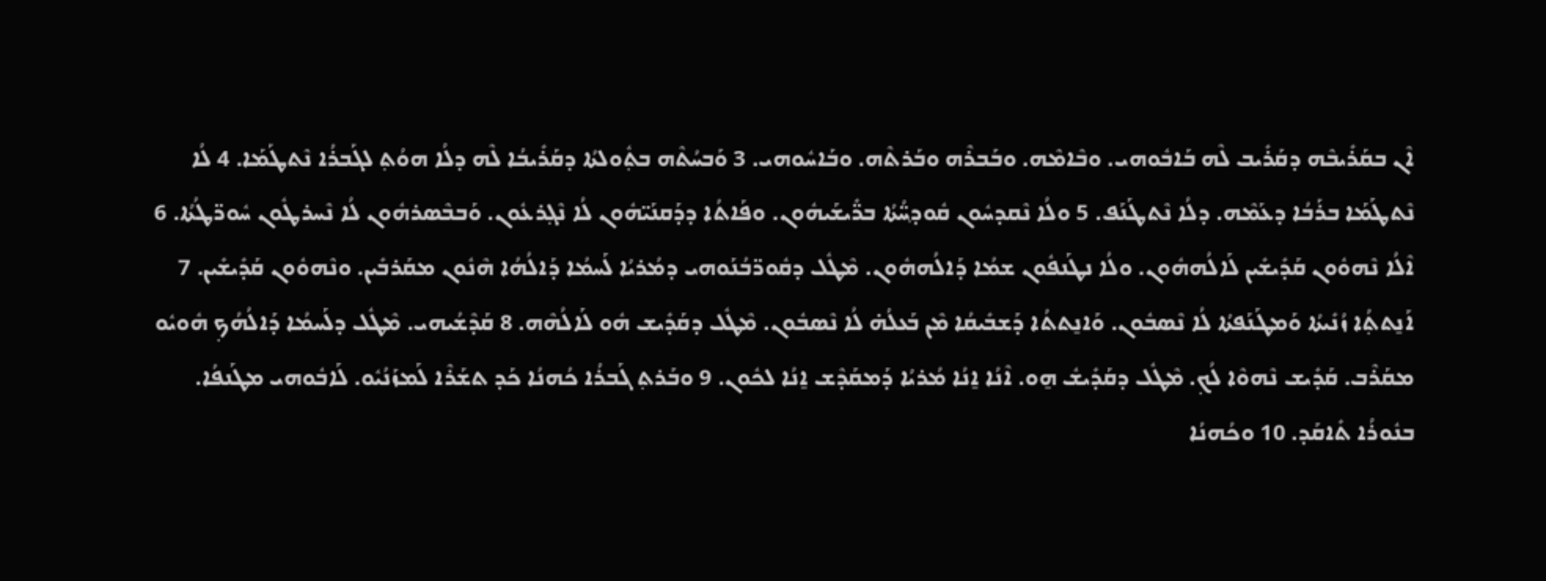ܐܶܢ ܒܩܰܪܺܝܒܶܗ ܕܩܰܪܺܝܒ ܠܶܗ ܒܰܐܒܽܘܗܝ. ܘܒܶܐܡܶܗ. ܘܒܰܒܪܶܗ ܘܒܰܪܬܶܗ. ܘܒܰܐܚܽܘܗܝ. 3 ܘܰܒܚܳܬܶܗ ܒܬ݂ܽܘܠܬܳܐ ܕܩܰܪܺܝܒܳܐ ܠܶܗ ܕܠܳܐ ܗܘܳܬ݂ ܠܓܰܒܪܳܐ ܢܶܬܛܰܡܰܐ. 4 ܠܳܐ ܢܶܬܛܰܡܰܐ ܒܪܰܒܳܐ ܕܥܰܡܶܗ. ܕܠܳܐ ܢܶܬܛܰܢܰܦ. 5 ܘܠܳܐ ܢܶܩܕܚܽܘܢ ܩܽܘܕ݂ܚ̈ܳܬܳܐ ܒܖ̈ܺܝܫܰܝܗܽܘܢ. ܘܦܰܐܬܳܐ ܕܕܰܩܢܰܝ̈ܗܽܘܢ ܠܳܐ ܢܶܓ݂ܪܥܽܘܢ. ܘܰܒܒܶܣܪܗܽܘܢ ܠܳܐ ܢܶܚܪܛܽܘܢ ܚܽܘܖ̈ܛܳܬܳܐ. 6 ܐܶܠܳܐ ܢܶܗܘܽܘܢ ܩܰܕܺܝܫܺܝܢ ܠܰܐܠܳܗܗܽܘܢ. ܘܠܳܐ ܢܛܰܢܦܽܘܢ ܫܡܳܐ ܕܰܐܠܳܗܗܽܘܢ. ܡܶܛܽܠ ܕܩܽܘܖ̈ܒܳܢܰܘܗܝ ܕܡܳܪܝܳܐ ܠܰܚܡܳܐ ܕܰܐ‌ܠܳܗܳܐ ܗܶܢܽܘܢ ܡܩܰܪܒܺܝܢ. ܘܢܶܗܘܽܘܢ ܩܰܕܺܝܫܺܝܢ. 7 ܐܰܢ̱ܬܬ݂ܳܐ ܙܳܢܺܝܬܳܐ ܘܰܡܛܰܢܰܦܬܳܐ ܠܳܐ ܢܶܣܒܽܘܢ. ܘܰܐܢ̱ܬܬܳܐ ܕܰܫܒܺܝܩܳܐ ܡܶܢ ܒܰܥܠܳܗ̇ ܠܳܐ ܢܶܣܒܽܘܢ. ܡܶܛܽܠ ܕܩܰܕܺܝܫ ܗܽܘ ܠܰܐܠܳܗܶܗ. 8 ܩܰܕܶܫܳܝܗܝ. ܡܶܛܽܠ ܕܠܰܚܡܳܐ ܕܰܐܠܳܗܳܟ݂ ܗܽܘܝܽܘ ܡܩܰܪܶܒ. ܩܰܕܺܝܫ ܢܶܗܘܶܐ ܠܳܟ݂. ܡܶܛܽܠ ܕܩܰܕܺܝܫܽ ܗ̱ܘ. ܐܶܢܳܐ ܐ̱ܢܳܐ ܡܳܪܝܳܐ ܕܰܡܩܰܕܶܫ ܐ̱ܢܳܐ ܠܟܽܘܢ. 9 ܘܒܰܪܬ݂ ܓܰܒܪܳܐ ܟܳܗܢܳܐ ܟܰܕ ܬܫܰܪܶܐ ܠܰܡܙܰܢܳܝܽܘ. ܠܰܐܒܽܘܗܝ ܡܛܰܢܦܳܐ. ܒܢܽܘܪܳܐ ܬܺܐܩܰܕ. 10 ܘܟܳܗܢܳܐ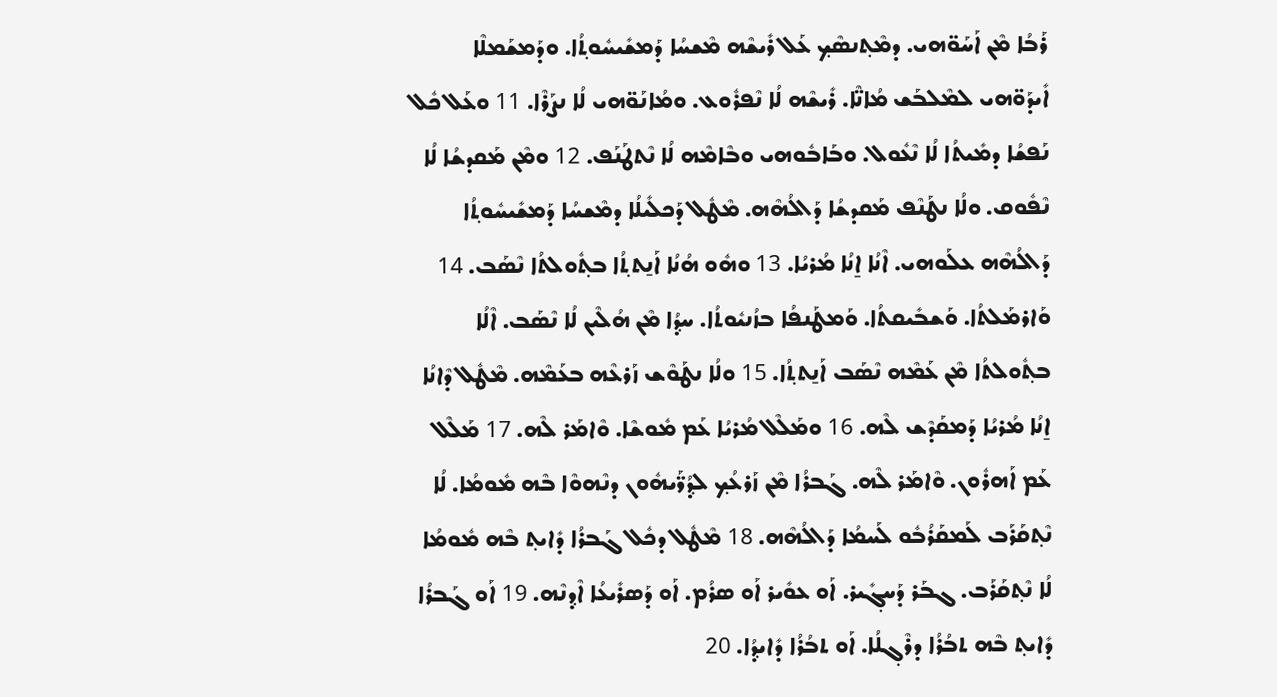ܪܰܒܳܐ ܡܶܢ ܐܰܚܰܘ̈ܗܝ. ܕܡܶܬ݂ܢܣܶܟ݂ ܥܰܠ ܪܺܝܫܶܗ ܡܶܫܚܳܐ ܕܰܡܫܺܝܚܽܘܬ݂ܳܐ. ܘܕܰܡܫܰܡܠܶܐ ܐܺܝܕܰܘ̈ܗܝ ܠܡܶܠܒܰܫ ܡܳܐܢ̈ܶܐ. ܪܺܝܫܶܗ ܠܳܐ ܢܶܦܪܽܘܥ. ܘܡܳܐܢܰܘ̈ܗܝ ܠܳܐ ܢܨܰܪܶܐ. 11 ܘܥܰܠ ܟܽܠ ܢܰܦܫܳܐ ܕܡܺܝܬܳܐ ܠܳܐ ܢܶܥܽܘܠ. ܘܒܰܐܒܽܘܗܝ ܘܒܶܐܡܶܗ ܠܳܐ ܢܶܬܛܰܢܰܦ. 12 ܘܡܶܢ ܡܰܩܕܫܳܐ ܠܳܐ ܢܶܦܽܘܩ. ܘܠܳܐ ܢܛܰܢܶܦ ܡܰܩܕܫܳܐ ܕܰܐܠܳܗܶܗ. ܡܶܛܽܠ ܕܰܟܠܺܝܠܳܐ ܕܡܶܫܚܳܐ ܕܰܡܫܺܝܚܽܘܬ݂ܳܐ ܕܰܐܠܳܗܶܗ ܥܠܰܘܗܝ. ܐܶܢܳܐ ܐ̱ܢܳܐ ܡܳܪܝܳܐ. 13 ܘܗܽܘ ܗܳܢܳܐ ܐܰܢ̱ܬܬ݂ܳܐ ܒܬ݂ܽܘܠܬܳܐ ܢܶܣܰܒ. 14 ܘܰܐܪܡܰܠܬܳܐ. ܘܰܫܒܺܝܩܬܳܐ. ܘܰܡܛܰܢܦܳܐ ܒܙܳܢܝܽܘܬܳܐ. ܚܕ݂ܳܐ ܡܶܢ ܗܳܠܶܝܢ ܠܳܐ ܢܶܣܰܒ. ܐܶܠܳܐ ܒܬ݂ܽܘܠܬܳܐ ܡܶܢ ܥܰܡܶܗ ܢܶܣܰܒ ܐܰܢ̱ܬܬ݂ܳܐ. 15 ܘܠܳܐ ܢܛܰܘܶܫ ܙܰܪܥܶܗ ܒܥܰܡܶܗ. ܡܶܛܽܠ ܕܶܐܢܳܐ ܐ̱ܢܳܐ ܡܳܪܝܳܐ ܕܰܡܩܰܕܶܫ ܠܶܗ. 16 ܘܡܰܠܶܠ ܡܳܪܝܳܐ ܥܰܡ ܡܽܘܫܶܐ. ܘܶܐܡܰܪ ܠܶܗ. 17 ܡܰܠܶܠ ܥܰܡ ܐܰܗܪܽܘܢ. ܘܶܐܡܰܪ ܠܶܗ. ܓܰܒܪܳܐ ܡܶܢ ܙܰܪܥܳܟ݂ ܠܕ݂ܳܖ̈ܰܝܗܽܘܢ ܕܢܶܗܘܶܐ ܒܶܗ ܡܽܘܡܳܐ. ܠܳܐ ܢܶܬ݂ܩܰܪܰܒ ܠܰܡܩܰܪܳܒܽܘ ܠܰܚܡܳܐ ܕܰܐܠܳܗܶܗ. 18 ܡܶܛܽܠ ܕܟܽܠ ܓܰܒܪܳܐ ܕܺܐܝܬ݂ ܒܶܗ ܡܽܘܡܳܐ ܠܳܐ ܢܶܬ݂ܩܰܪܰܒ. ܓܒܰܪ ܕܰܚܓ݂ܺܝܪ. ܐܰܘ ܥܘܺܝܪ ܐܰܘ ܣܪܳܡ. ܐܰܘ ܕܰܣܪܺܝܥܳܐ ܐܶܕ݂ܢܶܗ. 19 ܐܰܘ ܓܰܒܪܳܐ ܕܺܐܝܬ݂ ܒܶܗ ܬܒܳܪܳܐ ܕܪܶܓ݂ܠܳܐ. ܐܰܘ ܬܒܳܪܳܐ ܕܺܐܝܕ݂ܳܐ. 20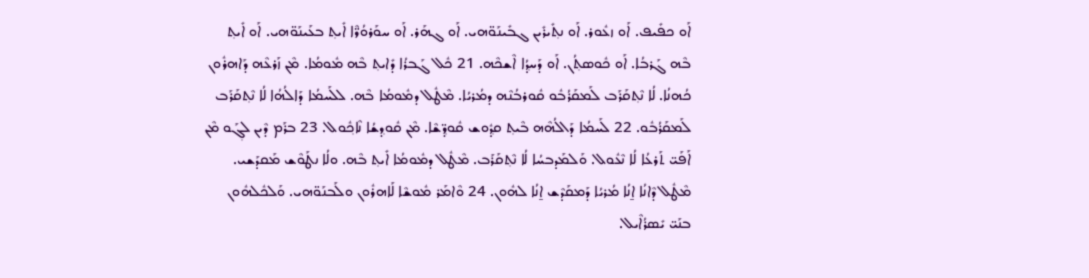ܐܰܘ ܟܦܺܝܦ. ܐܰܘ ܙܥܽܘܪ. ܐܰܘ ܢܬ݂ܺܝܪܺܝܢ ܓܒܺܝܢܰܘ̈ܗܝ. ܐܰܘ ܓܗܰܪ. ܐܰܘ ܚܘܰܪܘܳܖ̈ܶܐ ܐܺܝܬ݂ ܒܥܰܝܢܰܘ̈ܗܝ. ܐܰܘ ܐܺܝܬ݂ ܒܶܗ ܓܰܪܒܳܐ. ܐܰܘ ܟܽܘܣܬ݂ܳܢ. ܐܰܘ ܕܰܚܕ݂ܳܐ ܐܶܫܟܶܗ. 21 ܟܽܠ ܓܰܒܪܳܐ ܕܺܐܝܬ݂ ܒܶܗ ܡܽܘܡܳܐ. ܡܶܢ ܙܰܪܥܶܗ ܕܰܐܗܪܽܘܢ ܟܳܗܢܳܐ. ܠܳܐ ܢܶܬ݂ܩܰܪܰܒ ܠܰܡܩܰܪܳܒܽܘ ܩܽܘܪܒܳܢܶܗ ܕܡܳܪܝܳܐ. ܡܶܛܽܠ ܕܡܽܘܡܳܐ ܒܶܗ. ܠܠܰܚܡܳܐ ܕܰܐ‌ܠܳܗܳܐ ܠܳܐ ܢܶܬ݂ܩܰܪܰܒ ܠܰܡܩܰܪܳܒܽܘ. 22 ܠܰܚܡܳܐ ܕܰܐܠܳܗܶܗ ܒܶܝܬ݂ ܩܕ݂ܽܘܫ ܩܽܘܕ݂̈ܫܶܐ. ܡܶܢ ܩܽܘܕ݂ܫܳܐ ܢܶܐܟ݂ܽܘܠ. 23 ܒܪܰܡ ܕܶܝܢ ܠܓ݂ܰܘ ܡܶܢ ܐܰܦܰܝ̈ ܬܰܪܥܳܐ ܠܳܐ ܢܶܥܽܘܠ. ܘܰܠܡܰܕܒܚܳܐ ܠܳܐ ܢܶܬ݂ܩܰܪܰܒ. ܡܶܛܽܠ ܕܡܽܘܡܳܐ ܐܺܝܬ݂ ܒܶܗ. ܘܠܳܐ ܢܛܰܘܶܫ ܡܰܩܕܰܫܝ. ܡܶܛܽܠ ܕܶܐܢܳܐ ܐ̱ܢܳܐ ܡܳܪܝܳܐ ܕܰܡܩܰܕܶܫ ܐ̱ܢܳܐ ܠܗܽܘܢ. 24 ܘܶܐܡܰܪ ܡܽܘܫܶܐ ܠܰܐܗܪܽܘܢ ܘܠܰܒܢܰܘ̈ܗܝ. ܘܰܠܟܽܠܗܽܘܢ ܒܢܰܝ̈ ܝܺܣܪܳܐܶܝܠ.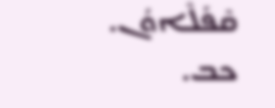ܩܶܦܰܠܶܐܘܳܢ. ܟܒ.